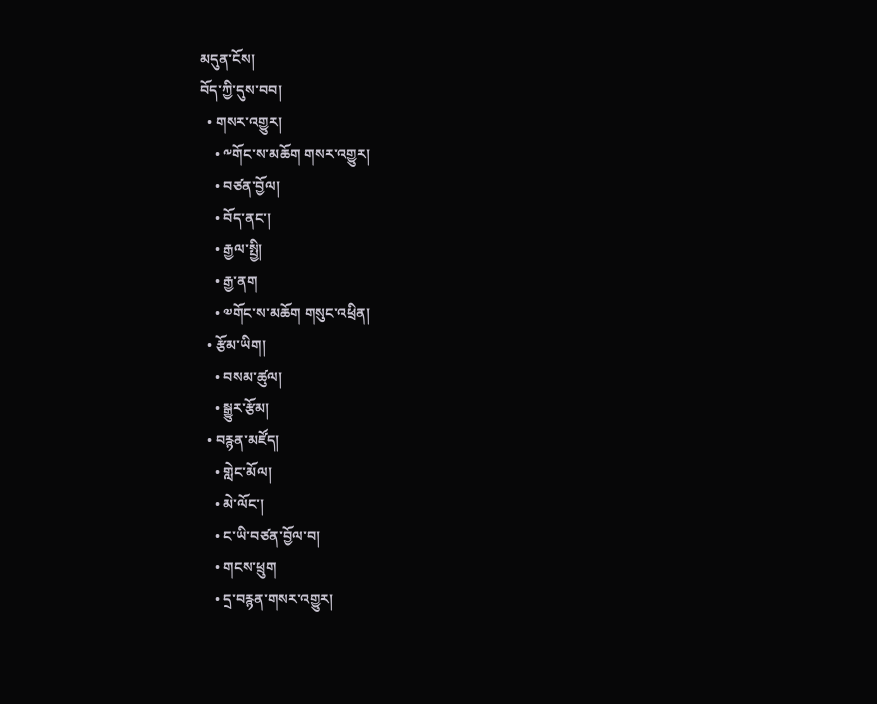མདུན་ངོས།
བོད་ཀྱི་དུས་བབ།
  • གསར་འགྱུར།
    • ༸གོང་ས་མཆོག གསར་འགྱུར།
    • བཙན་བྱོལ།
    • བོད་ནང་།
    • རྒྱལ་སྤྱི།
    • རྒྱ་ནག
    • ༧གོང་ས་མཆོག གསུང་འཕྲིན།
  • རྩོམ་ཡིག།
    • བསམ་ཚུལ།
    • སྒྱུར་རྩོམ།
  • བརྙན་མཛོད།
    • གླེང་མོལ།
    • མེ་ལོང་།
    • ང་ཡི་བཙན་བྱོལ་བ།
    • གངས་ཕྲུག
    • དྲ་བརྙན་གསར་འགྱུར།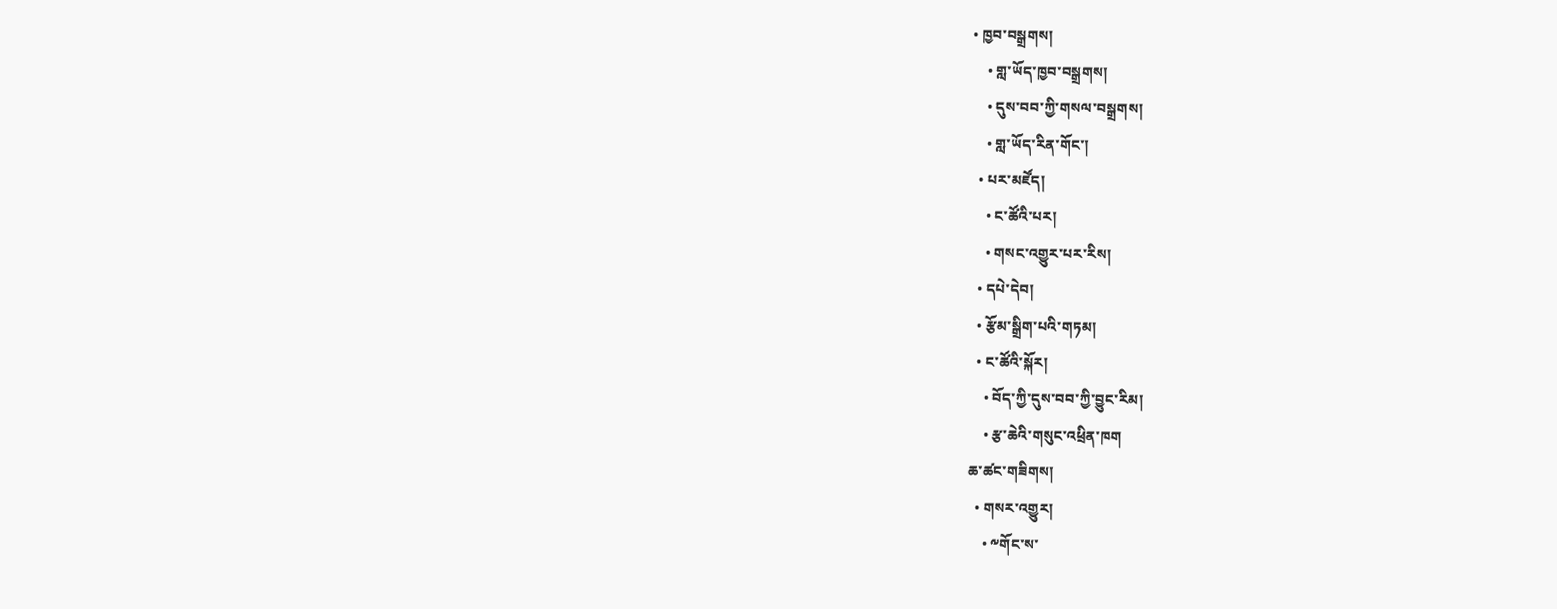• ཁྱབ་བསྒྲགས།
    • གླ་ཡོད་ཁྱབ་བསྒྲགས།
    • དུས་བབ་ཀྱི་གསལ་བསྒྲགས།
    • གླ་ཡོད་རིན་གོང་།
  • པར་མཛོད།
    • ང་ཚོའི་པར།
    • གསང་འགྱུར་པར་རིས།
  • དཔེ་དེབ།
  • རྩོམ་སྒྲིག་པའི་གཏམ།
  • ང་ཚོའི་སྐོར།
    • བོད་ཀྱི་དུས་བབ་ཀྱི་བྱུང་རིམ།
    • རྩ་ཆེའི་གསུང་འཕྲིན་ཁག
ཆ་ཚང་གཟིགས།
  • གསར་འགྱུར།
    • ༸གོང་ས་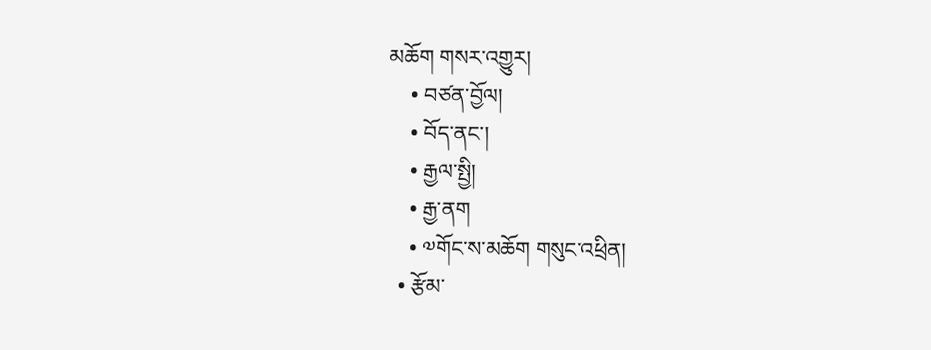མཆོག གསར་འགྱུར།
    • བཙན་བྱོལ།
    • བོད་ནང་།
    • རྒྱལ་སྤྱི།
    • རྒྱ་ནག
    • ༧གོང་ས་མཆོག གསུང་འཕྲིན།
  • རྩོམ་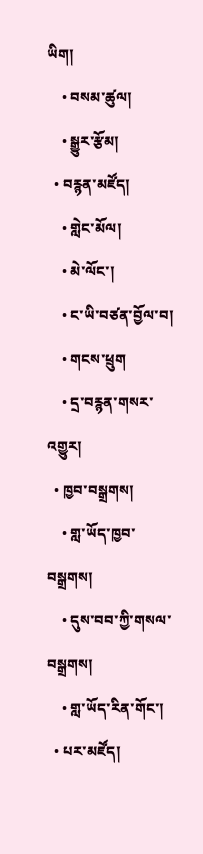ཡིག།
    • བསམ་ཚུལ།
    • སྒྱུར་རྩོམ།
  • བརྙན་མཛོད།
    • གླེང་མོལ།
    • མེ་ལོང་།
    • ང་ཡི་བཙན་བྱོལ་བ།
    • གངས་ཕྲུག
    • དྲ་བརྙན་གསར་འགྱུར།
  • ཁྱབ་བསྒྲགས།
    • གླ་ཡོད་ཁྱབ་བསྒྲགས།
    • དུས་བབ་ཀྱི་གསལ་བསྒྲགས།
    • གླ་ཡོད་རིན་གོང་།
  • པར་མཛོད།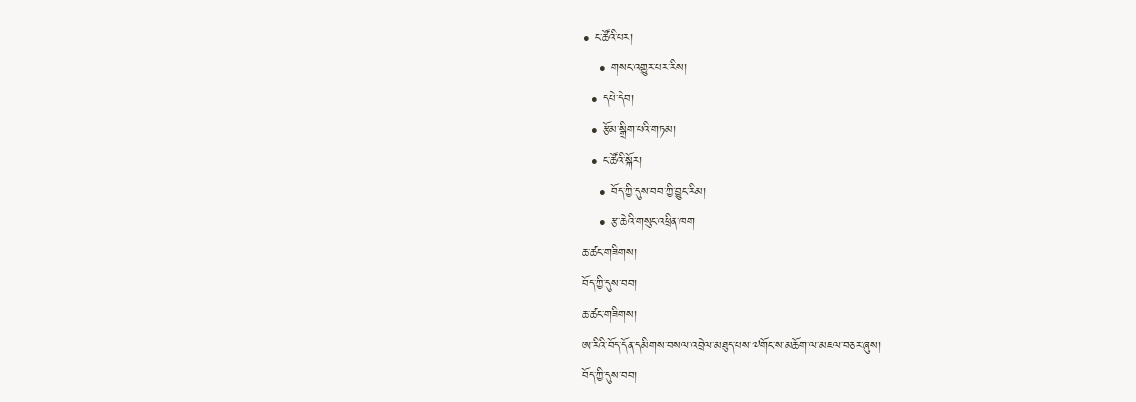• ང་ཚོའི་པར།
    • གསང་འགྱུར་པར་རིས།
  • དཔེ་དེབ།
  • རྩོམ་སྒྲིག་པའི་གཏམ།
  • ང་ཚོའི་སྐོར།
    • བོད་ཀྱི་དུས་བབ་ཀྱི་བྱུང་རིམ།
    • རྩ་ཆེའི་གསུང་འཕྲིན་ཁག
ཆ་ཚང་གཟིགས།
བོད་ཀྱི་དུས་བབ།
ཆ་ཚང་གཟིགས།
ཨ་རིའི་བོད་དོན་དམིགས་བསལ་འབྲེལ་མཐུད་པས་༧གོང་ས་མཆོག་ལ་མཇལ་བཅར་ཞུས།
བོད་ཀྱི་དུས་བབ།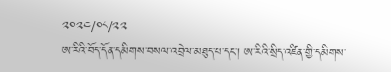༢༠༢༤/༠༨/༢༢
ཨ་རིའི་བོད་དོན་དམིགས་བསལ་འབྲེལ་མཐུད་པ་དང་། ཨ་རིའི་སྲིད་འཛིན་གྱི་དམིགས་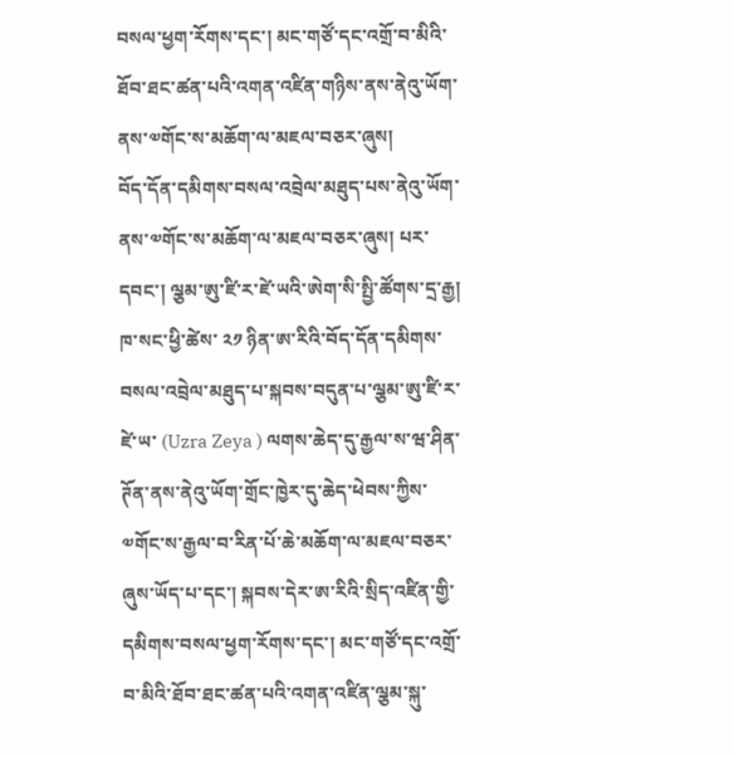བསལ་ཕྱག་རོགས་དང་། མང་གཙོ་དང་འགྲོ་བ་མིའི་ཐོབ་ཐང་ཚན་པའི་འགན་འཛིན་གཉིས་ནས་ནེའུ་ཡོག་ནས་༧གོང་ས་མཆོག་ལ་མཇལ་བཅར་ཞུས།
བོད་དོན་དམིགས་བསལ་འབྲེལ་མཐུད་པས་ནེའུ་ཡོག་ནས་༧གོང་ས་མཆོག་ལ་མཇལ་བཅར་ཞུས། པར་དབང་། ལྕམ་ཨུ་ཛི་ར་ཛེ་ཡའི་ཨེག་སི་སྤྱི་ཚོགས་དྲ་རྒྱ།
ཁ་སང་ཕྱི་ཚེས་ ༢༡ ཉིན་ཨ་རིའི་བོད་དོན་དམིགས་བསལ་འབྲེལ་མཐུད་པ་སྐབས་བདུན་པ་ལྕམ་ཨུ་ཛི་ར་ཛེ་ཡ་ (Uzra Zeya ) ལགས་ཆེད་དུ་རྒྱལ་ས་ཝ་ཤིན་ཊོན་ནས་ནེའུ་ཡོག་གྲོང་ཁྱེར་དུ་ཆེད་ཕེབས་ཀྱིས་༧གོང་ས་རྒྱལ་བ་རིན་པོ་ཆེ་མཆོག་ལ་མཇལ་བཅར་ཞུས་ཡོད་པ་དང་། སྐབས་དེར་ཨ་རིའི་སྲིད་འཛིན་གྱི་དམིགས་བསལ་ཕྱག་རོགས་དང་། མང་གཙོ་དང་འགྲོ་བ་མིའི་ཐོབ་ཐང་ཚན་པའི་འགན་འཛིན་ལྕམ་སྐུ་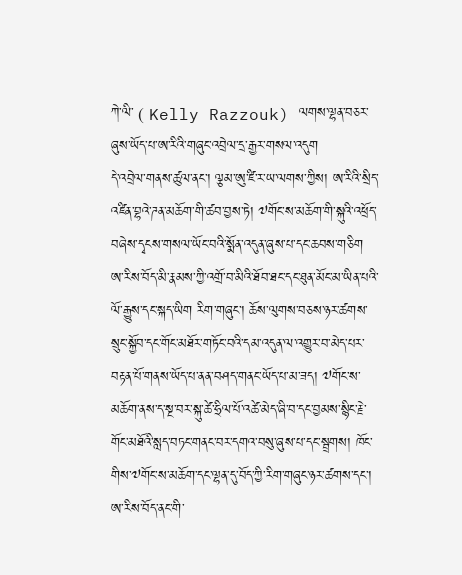ཀེ་ལི་ ( Kelly Razzouk) ལགས་ལྷན་བཅར་ཞུས་ཡོད་པ་ཨ་རིའི་གཞུང་འབྲེལ་དྲ་རྒྱར་གསལ་འདུག
དེ་འབྲེལ་གནས་ཚུལ་ནང་། ལྕམ་ཨུ་ཛི་ར་ཡ་ལགས་ཀྱིས། ཨ་རིའི་སྲིད་འཛིན་བྷའེ་ཌན་མཆོག་གི་ཚབ་བྱས་ཏེ། ༧གོང་ས་མཆོག་གི་སྐུའི་འཕྲོད་བཞེས་དྭངས་གསལ་ཡོང་བའི་སྨོན་འདུན་ཞུས་པ་དང་ཆབས་གཅིག ཨ་རིས་བོད་མི་རྣམས་ཀྱི་འགྲོ་བ་མིའི་ཐོབ་ཐང་དང་ཐུན་མོང་མ་ཡིན་པའི་ལོ་རྒྱུས་དང་སྐད་ཡིག རིག་གཞུང་། ཆོས་ལུགས་བཅས་ཉར་ཚགས་སྲུང་སྐྱོབ་དང་གོང་མཐོར་གཏོང་བའི་དམ་འདུན་ལ་འགྱུར་བ་མེད་པར་བརྟན་པོ་གནས་ཡོད་པ་ནན་བཤད་གནང་ཡོད་པ་མ་ཟད། ༧གོང་ས་མཆོག་ནས་ད་སྔ་བར་སྐུ་ཚེ་ཧྲིལ་པོ་འཚེ་མེད་ཞི་བ་དང་བྱམས་སྙིང་རྗེ་གོང་མཐོའི་སླད་བཏང་གནང་བར་དགའ་བསུ་ཞུས་པ་དང་སྦྲགས། ཁོང་གིས་༧གོང་ས་མཆོག་དང་ལྷན་དུ་བོད་ཀྱི་རིག་གཞུང་ཉར་ཚགས་དང་། ཨ་རིས་བོད་ནང་གི་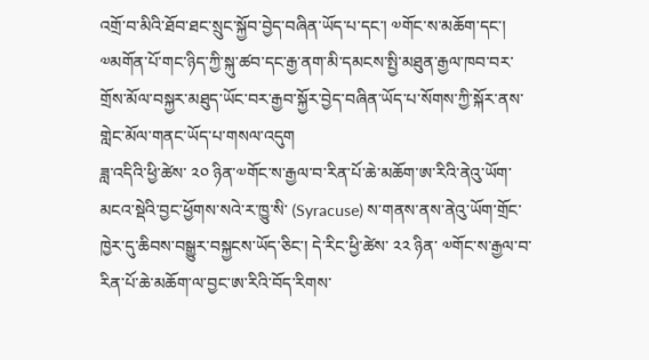འགྲོ་བ་མིའི་ཐོབ་ཐང་སྲུང་སྐྱོབ་བྱེད་བཞིན་ཡོད་པ་དང་། ༧གོང་ས་མཆོག་དང་། ༧མགོན་པོ་གང་ཉིད་ཀྱི་སྐུ་ཚབ་དང་རྒྱ་ནག་མི་དམངས་སྤྱི་མཐུན་རྒྱལ་ཁབ་བར་གྲོས་མོལ་བསྐྱར་མཐུད་ཡོང་བར་རྒྱབ་སྐྱོར་བྱེད་བཞིན་ཡོད་པ་སོགས་ཀྱི་སྐོར་ནས་གླེང་མོལ་གནང་ཡོད་པ་གསལ་འདུག
ཟླ་འདིའི་ཕྱི་ཚེས་ ༢༠ ཉིན་༧གོང་ས་རྒྱལ་བ་རིན་པོ་ཆེ་མཆོག་ཨ་རིའི་ནེའུ་ཡོག་མངའ་སྡེའི་བྱང་ཕྱོགས་སའེ་ར་ཁྱུ་སི་ (Syracuse) ས་གནས་ནས་ནེའུ་ཡོག་གྲོང་ཁྱེར་དུ་ཆིབས་བསྒྱུར་བསྐྱངས་ཡོད་ཅིང་། དེ་རིང་ཕྱི་ཚེས་ ༢༢ ཉིན་ ༧གོང་ས་རྒྱལ་བ་རིན་པོ་ཆེ་མཆོག་ལ་བྱང་ཨ་རིའི་བོད་རིགས་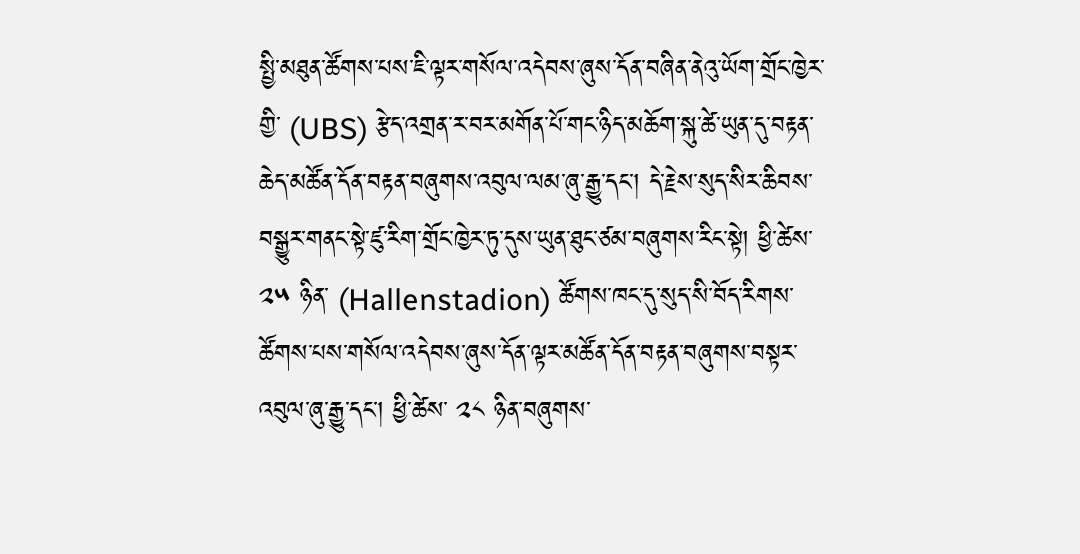སྤྱི་མཐུན་ཚོགས་པས་ཇི་ལྟར་གསོལ་འདེབས་ཞུས་དོན་བཞིན་ནེའུ་ཡོག་གྲོང་ཁྱེར་གྱི་ (UBS) རྩེད་འགྲན་ར་བར་མགོན་པོ་གང་ཉིད་མཆོག་སྐུ་ཚེ་ཡུན་དུ་བརྟན་ཆེད་མཚོན་དོན་བརྟན་བཞུགས་འབུལ་ལམ་ཞུ་རྒྱུ་དང་། དེ་རྗེས་སུད་སིར་ཆིབས་བསྒྱུར་གནང་སྟེ་ཛུ་རིག་གྲོང་ཁྱེར་ཏུ་དུས་ཡུན་ཐུང་ཙམ་བཞུགས་རིང་སྟེ། ཕྱི་ཚེས་ ༢༥ ཉིན་ (Hallenstadion) ཚོགས་ཁང་དུ་སུད་སི་བོད་རིགས་ཚོགས་པས་གསོལ་འདེབས་ཞུས་དོན་ལྟར་མཚོན་དོན་བརྟན་བཞུགས་བསྟར་འབུལ་ཞུ་རྒྱུ་དང་། ཕྱི་ཚེས་ ༢༨ ཉིན་བཞུགས་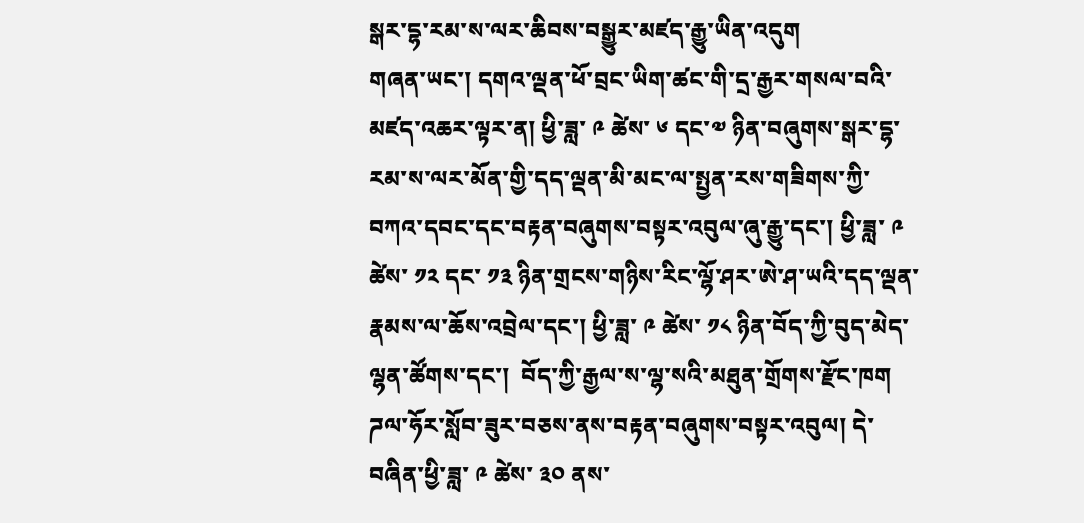སྒར་དྷ་རམ་ས་ལར་ཆིབས་བསྒྱུར་མཛད་རྒྱུ་ཡིན་འདུག
གཞན་ཡང་། དགའ་ལྡན་ཕོ་བྲང་ཡིག་ཚང་གི་དྲ་རྒྱར་གསལ་བའི་མཛད་འཆར་ལྟར་ན། ཕྱི་ཟླ་ ༩ ཚེས་ ༦ དང་༧ ཉིན་བཞུགས་སྒར་དྷ་རམ་ས་ལར་མོན་གྱི་དད་ལྡན་མི་མང་ལ་སྤྱན་རས་གཟིགས་ཀྱི་བཀའ་དབང་དང་བརྟན་བཞུགས་བསྟར་འབུལ་ཞུ་རྒྱུ་དང་། ཕྱི་ཟླ་ ༩ ཚེས་ ༡༢ དང་ ༡༣ ཉིན་གྲངས་གཉིས་རིང་ལྷོ་ཤར་ཨེ་ཤ་ཡའི་དད་ལྡན་རྣམས་ལ་ཆོས་འབྲེལ་དང་། ཕྱི་ཟླ་ ༩ ཚེས་ ༡༨ ཉིན་བོད་ཀྱི་བུད་མེད་ལྷན་ཚོགས་དང་།  བོད་ཀྱི་རྒྱལ་ས་ལྷ་སའི་མཐུན་གྲོགས་རྫོང་ཁག  ཌལ་ཧོར་སློབ་ཟུར་བཅས་ནས་བརྟན་བཞུགས་བསྟར་འབུལ། དེ་བཞིན་ཕྱི་ཟླ་ ༩ ཚེས་ ༣༠ ནས་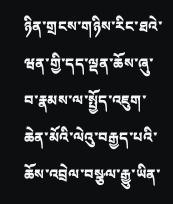ཉིན་གྲངས་གཉིས་རིང་ཐའེ་ཝན་གྱི་དད་ལྡན་ཆོས་ཞུ་བ་རྣམས་ལ་སྤྱོད་འཇུག་ཆེན་མོའི་ལེའུ་བརྒྱད་པའི་ཆོས་འབྲེལ་བསྩལ་རྒྱུ་ཡིན་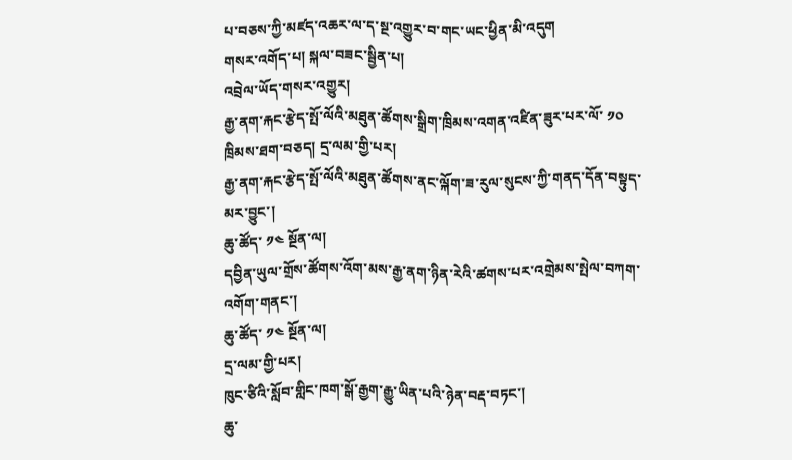པ་བཅས་ཀྱི་མཛད་འཆར་ལ་ད་སྔ་འགྱུར་བ་གང་ཡང་ཕྱིན་མི་འདུག
གསར་འགོད་པ། སྐལ་བཟང་སྦྱིན་པ།
འབྲེལ་ཡོད་གསར་འགྱུར།
རྒྱ་ནག་རྐང་རྩེད་སྤོ་ལོའི་མཐུན་ཚོགས་སྒྲིག་ཁྲིམས་འགན་འཛིན་ཟུར་པར་ལོ་ ༡༠ ཁྲིམས་ཐག་བཅད། དྲ་ལམ་གྱི་པར།
རྒྱ་ནག་རྐང་རྩེད་སྤོ་ལོའི་མཐུན་ཚོགས་ནང་ལྐོག་ཟ་རུལ་སུངས་ཀྱི་གནད་དོན་བསྟུད་མར་བྱུང་།
ཆུ་ཚོད་ ༡༤ སྔོན་ལ།
དབྱིན་ཡུལ་གྲོས་ཚོགས་འོག་མས་རྒྱ་ནག་ཉིན་རེའི་ཚགས་པར་འགྲེམས་སྤེལ་བཀག་འགོག་གནང་།
ཆུ་ཚོད་ ༡༤ སྔོན་ལ།
དྲ་ལམ་གྱི་པར།
ཁུང་ཙིའི་སློབ་གླིང་ཁག་སྒོ་རྒྱག་རྒྱུ་ཡིན་པའི་ཉེན་བརྡ་བཏང་།
ཆུ་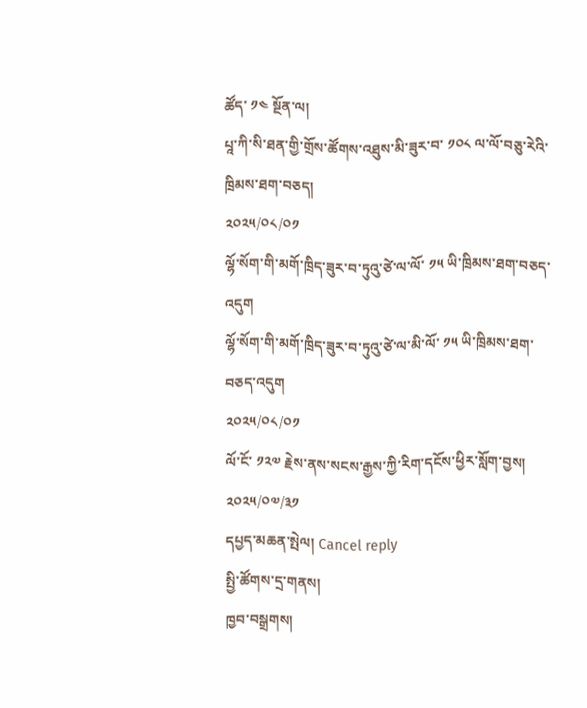ཚོད་ ༡༤ སྔོན་ལ།
པཱ་ཀི་སི་ཐན་གྱི་གྲོས་ཚོགས་འཐུས་མི་ཟུར་བ་ ༡༠༨ ལ་ལོ་བཅུ་རེའི་ཁྲིམས་ཐག་བཅད།
༢༠༢༥/༠༨/༠༡
ལྷོ་སོག་གི་མགོ་ཁྲིད་ཟུར་བ་ཏུའུ་ཙེ་ལ་ལོ་ ༡༥ ཡི་ཁྲིམས་ཐག་བཅད་འདུག
ལྷོ་སོག་གི་མགོ་ཁྲིད་ཟུར་བ་ཏུའུ་ཙེ་ལ་མི་ལོ་ ༡༥ ཡི་ཁྲིམས་ཐག་བཅད་འདུག
༢༠༢༥/༠༨/༠༡
ལོ་ངོ་ ༡༢༧ རྗེས་ནས་སངས་རྒྱས་ཀྱི་རིག་དངོས་ཕྱིར་སློག་བྱས།
༢༠༢༥/༠༧/༣༡
དཔྱད་མཆན་སྤེལ། Cancel reply
སྤྱི་ཚོགས་དྲ་གནས།
ཁྱབ་བསྒྲགས།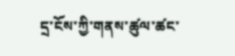དྲ་ངོས་ཀྱི་གནས་ཚུལ་ཚང་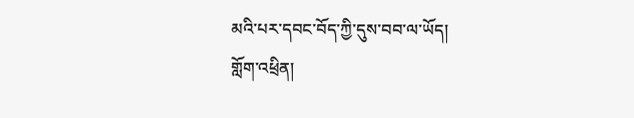མའི་པར་དབང་བོད་ཀྱི་དུས་བབ་ལ་ཡོད།
གློག་འཕྲིན།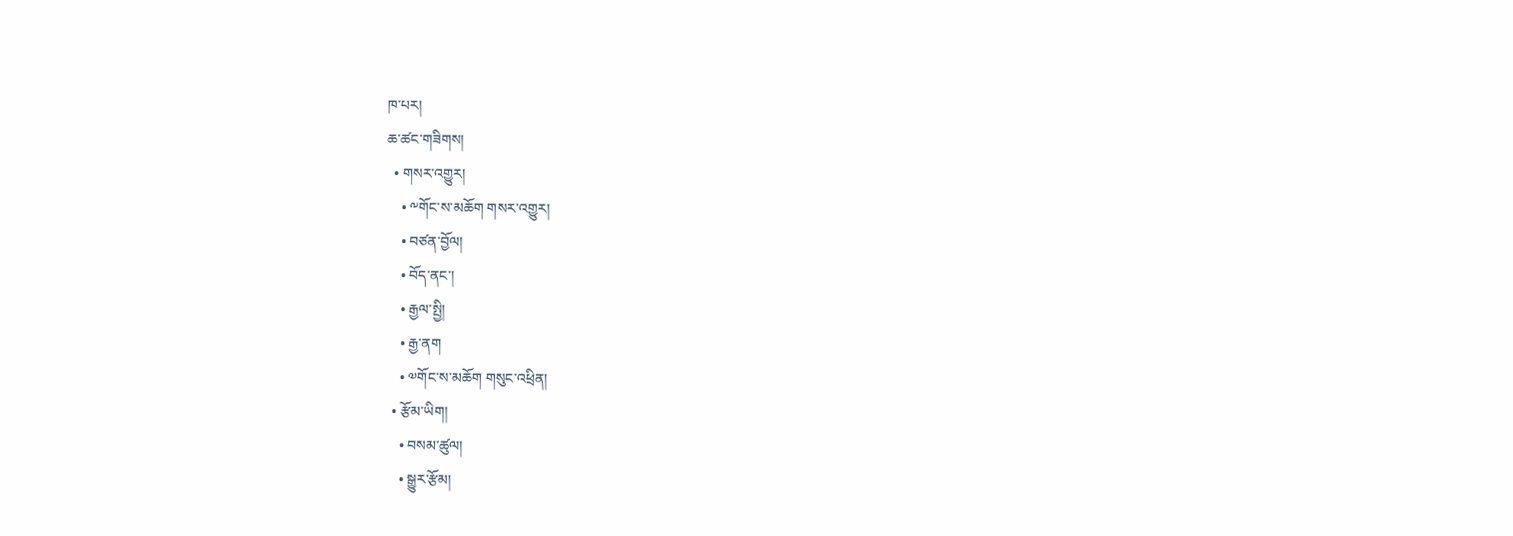ཁ་པར།
ཆ་ཚང་གཟིགས།
  • གསར་འགྱུར།
    • ༸གོང་ས་མཆོག གསར་འགྱུར།
    • བཙན་བྱོལ།
    • བོད་ནང་།
    • རྒྱལ་སྤྱི།
    • རྒྱ་ནག
    • ༧གོང་ས་མཆོག གསུང་འཕྲིན།
  • རྩོམ་ཡིག།
    • བསམ་ཚུལ།
    • སྒྱུར་རྩོམ།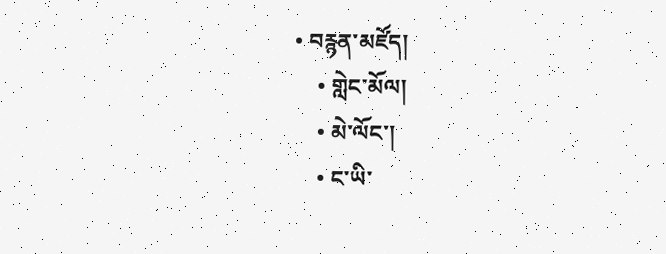• བརྙན་མཛོད།
    • གླེང་མོལ།
    • མེ་ལོང་།
    • ང་ཡི་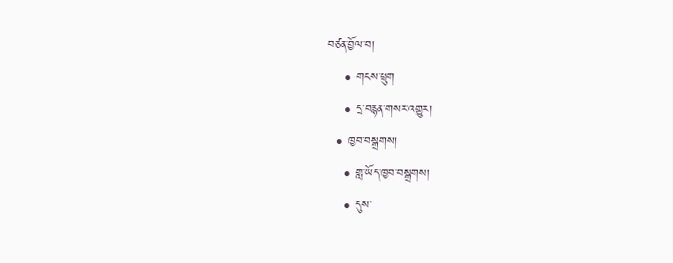བཙན་བྱོལ་བ།
    • གངས་ཕྲུག
    • དྲ་བརྙན་གསར་འགྱུར།
  • ཁྱབ་བསྒྲགས།
    • གླ་ཡོད་ཁྱབ་བསྒྲགས།
    • དུས་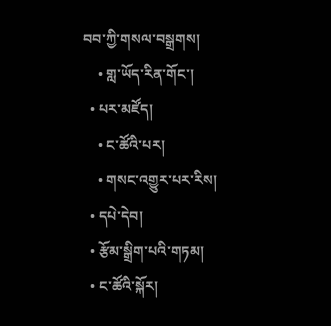བབ་ཀྱི་གསལ་བསྒྲགས།
    • གླ་ཡོད་རིན་གོང་།
  • པར་མཛོད།
    • ང་ཚོའི་པར།
    • གསང་འགྱུར་པར་རིས།
  • དཔེ་དེབ།
  • རྩོམ་སྒྲིག་པའི་གཏམ།
  • ང་ཚོའི་སྐོར།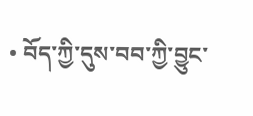• བོད་ཀྱི་དུས་བབ་ཀྱི་བྱུང་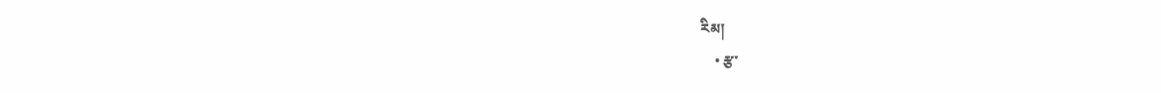རིམ།
    • རྩ་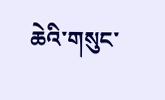ཆེའི་གསུང་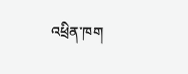འཕྲིན་ཁག